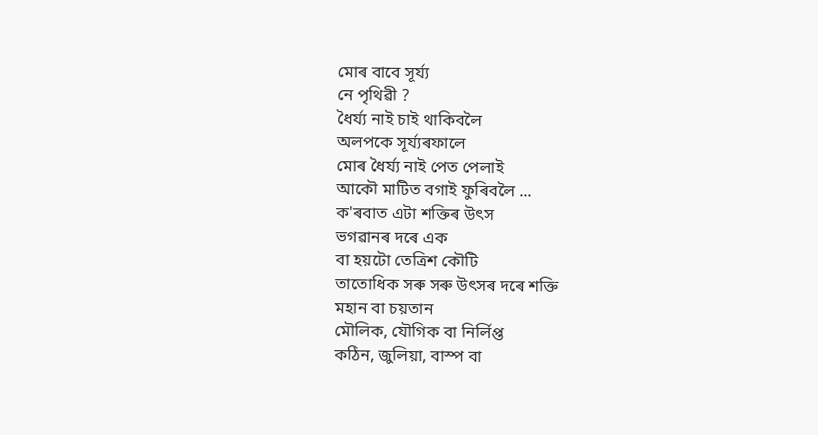মোৰ বাবে সূৰ্য্য
নে পৃথিৱী ?
ধৈৰ্য্য নাই চাই থাকিবলৈ
অলপকে সূৰ্য্যৰফালে
মোৰ ধৈৰ্য্য নাই পেত পেলাই
আকৌ মাটিত বগাই ফুৰিবলৈ ...
ক'ৰবাত এটা শক্তিৰ উৎস
ভগৱানৰ দৰে এক
বা হয়টো তেত্ৰিশ কৌটি
তাতোধিক সৰু সৰু উৎসৰ দৰে শক্তি
মহান বা চয়তান
মৌলিক, যৌগিক বা নিৰ্লিপ্ত
কঠিন, জুলিয়া, বাস্প বা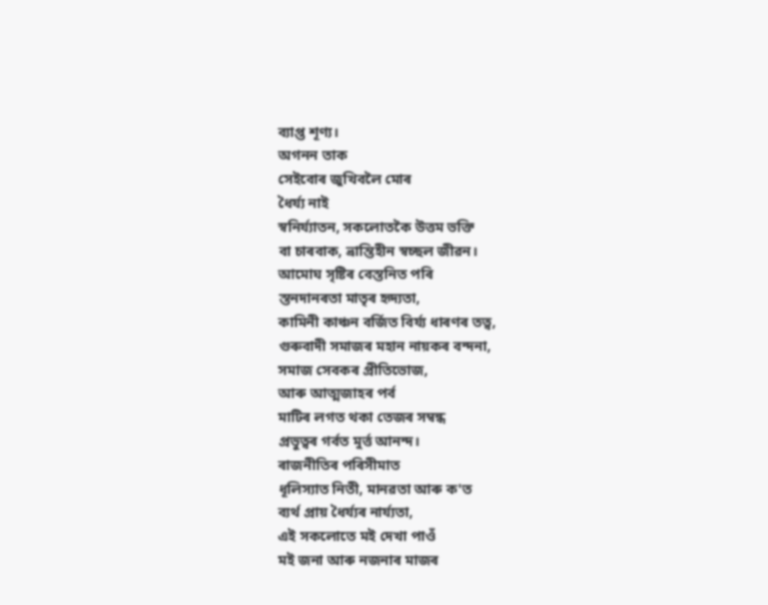ব্যাপ্ত শূণ্য।
অগনন তাক
সেইবোৰ জুখিবলৈ মোৰ
ধৈৰ্য্য নাই
স্বনিৰ্য্যাতন, সকলোতকৈ উত্তম ভক্তি
বা চাৰবাক, ভ্ৰান্তিহীন স্বচ্ছল জীৱন।
আমোঘ সৃষ্টিৰ বেস্তনিত পৰি
স্তনদানৰতা মাতৃৰ হৃদ্যতা,
কামিনী কাঞ্চন বৰ্জিত বিৰ্য্য ধাৰণৰ তত্ব,
গুৰুবাদী সমাজৰ মহান নায়কৰ বন্দনা,
সমাজ সেবকৰ প্ৰীতিভোজ,
আৰু আত্মজাহৰ পৰ্ব
মাটিৰ লগত থকা তেজৰ সম্বন্ধ
প্ৰভুত্বৰ গৰ্বত মুৰ্ত্ত আনন্দ।
ৰাজনীতিৰ পৰিসীমাত
ধূলিস্যাত নিতী, মানৱতা আৰু ক'ত
ব্যৰ্থ প্ৰায় ধৈৰ্য্যৰ নাৰ্য্যতা,
এই সকলোতে মই দেখা পাওঁ
মই জনা আৰু নজনাৰ মাজৰ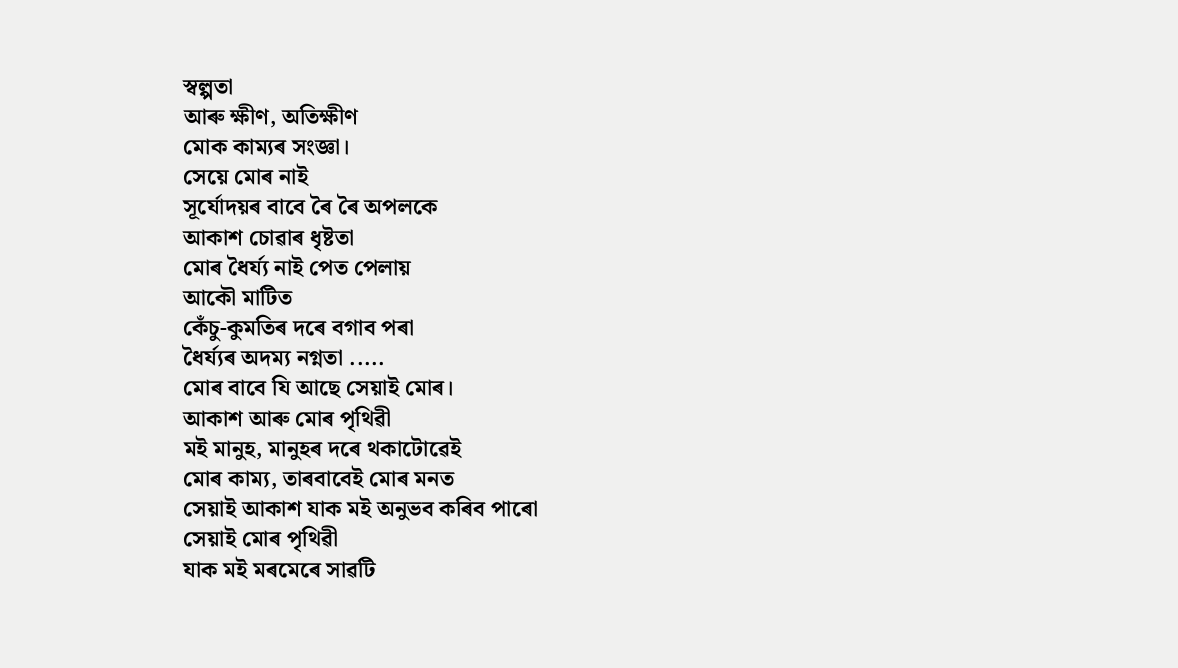স্বল্পতা
আৰু ক্ষীণ, অতিক্ষীণ
মোক কাম্যৰ সংজ্ঞা।
সেয়ে মোৰ নাই
সূৰ্যোদয়ৰ বাবে ৰৈ ৰৈ অপলকে
আকাশ চোৱাৰ ধৃষ্টতা
মোৰ ধৈৰ্য্য নাই পেত পেলায়
আকৌ মাটিত
কেঁচু-কুমতিৰ দৰে বগাব পৰা
ধৈৰ্য্যৰ অদম্য নগ্নতা .....
মোৰ বাবে যি আছে সেয়াই মোৰ।
আকাশ আৰু মোৰ পৃথিৱী
মই মানুহ, মানুহৰ দৰে থকাটোৱেই
মোৰ কাম্য, তাৰবাবেই মোৰ মনত
সেয়াই আকাশ যাক মই অনুভব কৰিব পাৰো
সেয়াই মোৰ পৃথিৱী
যাক মই মৰমেৰে সাৱটি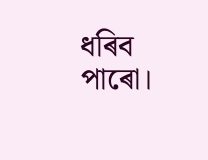ধৰিব পাৰো।